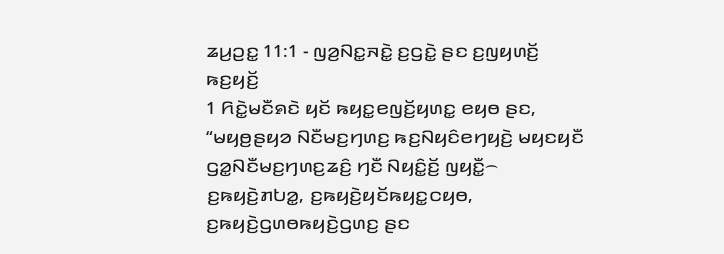ꤘꤣ꤬ꤑꤢ꤭ 11:1 - ꤜꤤ꤬ꤡꤢ꤭ꤏꤢꤧ꤭ ꤢ꤬ꤞꤢꤧ꤭ ꤔꤢ ꤢ꤬ꤜꤟꤛꤢꤩ꤬ ꤒꤢ꤬ꤟꤢꤩ꤬
1 ꤖꤢꤧ꤭ꤗꤢꤪꤎꤢꤧ ꤟꤢꤩ ꤒꤟꤢ꤭ꤕꤜꤢꤩ꤬ꤟꤛꤢ꤭ ꤕꤟꤥ ꤔꤢ, “ꤗꤟꤥ꤬ꤔꤟꤤ ꤡꤢꤪꤗꤢ꤬ꤚꤛꤢ꤬ ꤒꤢ꤬ꤡꤟꤢꤨꤕꤚꤟꤢꤧ꤬ ꤗꤟꤢꤟꤢꤪ ꤞꤤ꤭ꤡꤢꤪꤗꤢ꤬ꤚꤛꤢ꤬ꤘꤢꤨ꤬ ꤚꤢꤪ ꤡꤟꤢꤨ꤭ꤢꤩ꤬ ꤜꤟꤢꤪ꤭꤮ ꤢ꤬ꤒꤟꤢꤧ꤬ꤊꤝꤤ꤭, ꤢ꤬ꤒꤟꤢꤧ꤬ꤟꤢꤩꤒꤟꤢ꤭ꤍꤟꤥ, ꤢ꤬ꤒꤟꤢꤧ꤬ꤞꤛꤥꤒꤟꤢꤧ꤬ꤞꤛꤢ꤬ ꤔꤢ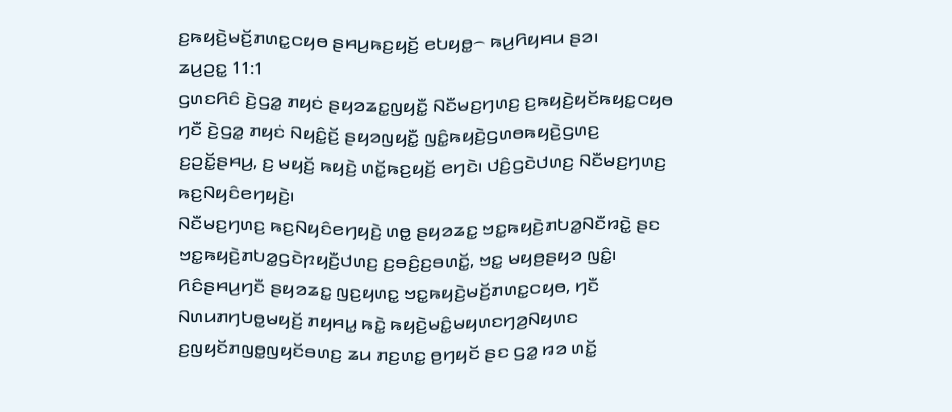ꤢ꤬ꤒꤟꤢꤧ꤬ꤗꤢꤩ꤬ꤊꤛꤢ꤭ꤍꤟꤥ ꤔꤌꤣ꤬ꤒꤢ꤬ꤟꤢꤩ꤬ ꤕꤝꤟꤥ꤭꤮ ꤒꤣ꤬ꤖꤟꤌꤣ ꤔꤤ꤯
ꤘꤣ꤬ꤑꤢ꤭ 11:1
ꤞꤛꤢꤖꤢꤨ ꤢꤧ꤬ꤞꤤ꤭ ꤊꤟꤢꤦ ꤔꤟꤤꤘꤢ꤭ꤜꤟꤢꤪ꤭ ꤡꤢꤪꤗꤢ꤬ꤚꤛꤢ꤬ ꤢ꤬ꤒꤟꤢꤧ꤬ꤟꤢꤩꤒꤟꤢ꤭ꤍꤟꤥ ꤚꤢꤪ ꤢꤧ꤬ꤞꤤ꤭ ꤊꤟꤢꤦ ꤡꤟꤢꤨ꤭ꤢꤩ꤬ ꤔꤟꤤꤜꤟꤢꤪ꤭ ꤜꤢꤨ꤭ꤒꤟꤢꤧ꤬ꤞꤛꤥꤒꤟꤢꤧ꤬ꤞꤛꤢ꤬ ꤢ꤬ꤑꤢꤩ꤭ꤔꤌꤣ꤬, ꤢ꤬ ꤗꤟꤢꤩ꤬ ꤒꤟꤢꤧ꤬ ꤛꤢꤩ꤭ꤒꤢ꤬ꤟꤢꤩ꤬ ꤕꤚꤢꤧ꤯ ꤓꤢꤨ꤬ꤞꤢꤧꤓꤛꤢ꤬ ꤡꤢꤪꤗꤢ꤬ꤚꤛꤢ꤬ ꤒꤢ꤬ꤡꤟꤢꤨꤕꤚꤟꤢꤧ꤬꤯
ꤡꤢꤪꤗꤢ꤬ꤚꤛꤢ꤬ ꤒꤢ꤬ꤡꤟꤢꤨꤕꤚꤟꤢꤧ꤬ ꤛꤥ꤭ ꤔꤟꤤꤘꤢ꤭ ꤠꤢ꤭ꤒꤟꤢꤧ꤬ꤊꤝꤤ꤭ꤡꤢꤪꤙꤢꤧ꤭ ꤔꤢ ꤠꤢ꤭ꤒꤟꤢꤧ꤬ꤊꤝꤤ꤭ꤞꤢꤧꤐꤟꤢꤪ꤬ꤓꤛꤢ꤬ ꤢ꤬ꤋꤢꤨ꤬ꤢ꤬ꤋꤛꤢꤩ꤭, ꤠꤢ꤭ ꤗꤟꤥ꤬ꤔꤟꤤ ꤜꤢꤨ꤭꤯
ꤖꤢꤨꤔꤌꤣ꤬ꤚꤢꤪ ꤔꤟꤤꤘꤢ꤭ ꤜꤢ꤬ꤟꤛꤢ꤭ ꤠꤢ꤭ꤒꤟꤢꤧ꤬ꤗꤢꤩ꤬ꤊꤛꤢ꤭ꤍꤟꤥ, ꤚꤢꤪ ꤡꤛꤣꤊꤚꤝꤥ꤭ꤗꤟꤢꤩ꤬ ꤊꤟꤌꤣ꤭ ꤒꤢꤧ꤭ ꤒꤟꤢꤧ꤬ꤗꤢꤨ꤭ꤗꤟꤛꤢꤚꤤ꤬ꤡꤟꤛꤢ ꤢ꤬ꤜꤟꤢꤩꤊꤜꤥ꤭ꤜꤟꤢꤩꤋꤛꤢ꤬ ꤘꤣ ꤊꤢ꤬ꤛꤢ꤭ ꤥ꤬ꤚꤟꤢꤩ ꤔꤢ ꤞꤤ꤭ ꤙꤤ ꤛꤢꤩ꤭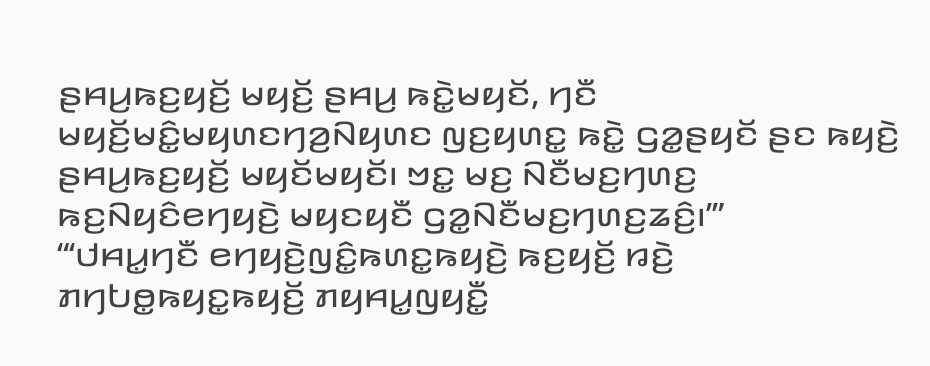ꤔꤌꤣ꤬ꤒꤢ꤬ꤟꤢꤩ꤬ ꤗꤟꤢꤩ꤬ ꤔꤌꤣ꤬ ꤒꤢꤧ꤭ꤗꤟꤢꤩ, ꤚꤢꤪ ꤗꤟꤢꤩ꤬ꤗꤢꤨ꤭ꤗꤟꤛꤢꤚꤤ꤬ꤡꤟꤛꤢ ꤜꤢ꤬ꤟꤛꤢ꤭ ꤒꤢꤧ꤭ ꤞꤤ꤭ꤔꤟꤢꤩ ꤔꤢ ꤒꤟꤢꤧ꤬ ꤔꤌꤣ꤬ꤒꤢ꤬ꤟꤢꤩ꤬ ꤗꤟꤢꤩꤗꤟꤢꤩ꤯ ꤠꤢ꤭ ꤗꤢ꤬ ꤡꤢꤪꤗꤢ꤬ꤚꤛꤢ꤬ ꤒꤢ꤬ꤡꤟꤢꤨꤕꤚꤟꤢꤧ꤬ ꤗꤟꤢꤟꤢꤪ ꤞꤤ꤭ꤡꤢꤪꤗꤢ꤬ꤚꤛꤢ꤬ꤘꤢꤨ꤬꤯’”
“‘ꤓꤌꤣ꤭ꤚꤢꤪ ꤕꤚꤟꤢꤧ꤬ꤜꤢꤨ꤭ꤒꤛꤢ꤭ꤒꤟꤢꤧ꤬ ꤒꤢ꤬ꤟꤢꤩ꤬ ꤙꤢꤧ꤬ ꤊꤚꤝꤥ꤭ꤒꤟꤢ꤭ꤒꤟꤢꤩ꤬ ꤊꤟꤌꤣ꤭ꤜꤟꤢꤪ꤭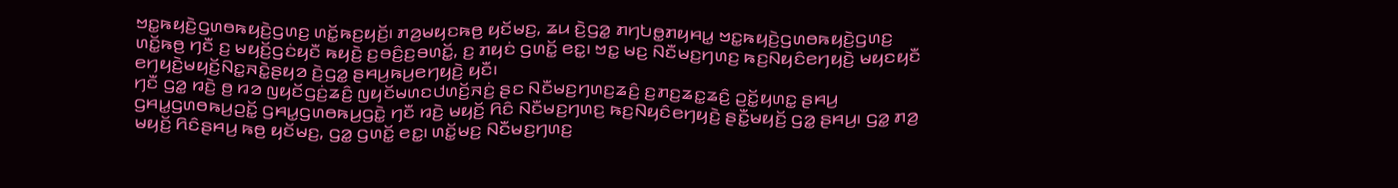ꤠꤢ꤭ꤒꤟꤢꤧ꤬ꤞꤛꤥꤒꤟꤢꤧ꤬ꤞꤛꤢ꤬ ꤛꤢꤩ꤭ꤒꤢ꤬ꤟꤢꤩ꤬꤯ ꤊꤤ꤬ꤗꤟꤢꤒꤥ꤬ ꤟꤢꤩꤗꤢ꤬, ꤘꤣ ꤢꤧ꤬ꤞꤤ꤭ ꤊꤚꤝꤥ꤭ꤊꤟꤌꤣ꤭ ꤠꤢ꤭ꤒꤟꤢꤧ꤬ꤞꤛꤥꤒꤟꤢꤧ꤬ꤞꤛꤢ꤬ ꤛꤢꤩ꤭ꤒꤥ꤬ ꤚꤢꤪ ꤢ꤬ ꤗꤟꤢꤩ꤬ꤞꤢꤦꤟꤢꤪ ꤒꤟꤢꤧ꤬ ꤢ꤬ꤋꤢꤨ꤬ꤢ꤬ꤋꤛꤢꤩ꤭, ꤢ꤬ ꤊꤟꤢꤦ ꤞꤛꤢꤩ꤭ ꤕꤢ꤭꤯ ꤠꤢ꤭ ꤗꤢ꤬ ꤡꤢꤪꤗꤢ꤬ꤚꤛꤢ꤬ ꤒꤢ꤬ꤡꤟꤢꤨꤕꤚꤟꤢꤧ꤬ ꤗꤟꤢꤟꤢꤪ ꤕꤚꤟꤢꤧ꤬ꤗꤟꤢꤩ꤬ꤡꤢ꤭ꤏꤢꤧ꤭ꤔꤟꤤ ꤢꤧ꤬ꤞꤤ꤭ ꤔꤌꤣ꤬ꤒꤣ꤬ꤕꤚꤟꤢꤧ꤬ ꤟꤢꤪ꤯
ꤚꤢꤪ ꤞꤤ꤭ ꤙꤢꤧ꤬ ꤥ꤬ ꤙꤤ ꤜꤟꤢꤩꤞꤢꤦ꤬ꤘꤢꤨ꤬ ꤜꤟꤢꤩꤗꤛꤢꤓꤛꤢꤩ꤬ꤏꤢꤦ꤬ ꤔꤢ ꤡꤢꤪꤗꤢ꤬ꤚꤛꤢ꤬ꤘꤢꤨ꤬ ꤢ꤬ꤊꤢ꤬ꤘꤢ꤭ꤘꤢꤨ꤬ ꤑꤢꤩ꤭ꤟꤛꤢ꤭ ꤔꤌꤣ꤬ ꤞꤌꤣ꤭ꤞꤛꤥꤒꤣ꤬ꤑꤢꤩ꤭ ꤞꤌꤣ꤭ꤞꤛꤥꤒꤣ꤬ꤞꤢꤧ꤭ ꤚꤢꤪ ꤙꤢꤧ꤬ ꤗꤟꤢꤩ꤬ ꤖꤢꤨ ꤡꤢꤪꤗꤢ꤬ꤚꤛꤢ꤬ ꤒꤢ꤬ꤡꤟꤢꤨꤕꤚꤟꤢꤧ꤬ ꤔꤢꤪ꤭ꤗꤟꤢꤩ꤬ ꤞꤤ꤭ ꤔꤌꤣ꤬꤯ ꤞꤤ꤭ ꤊꤤ꤬ ꤗꤟꤢꤩ꤬ ꤖꤢꤨꤔꤌꤣ꤬ ꤒꤥ꤬ ꤟꤢꤩꤗꤢ꤬, ꤞꤤ꤭ ꤞꤛꤢꤩ꤭ ꤕꤢ꤭꤯ ꤛꤢꤩ꤭ꤗꤢ꤬ ꤡꤢꤪꤗꤢ꤬ꤚꤛꤢ꤬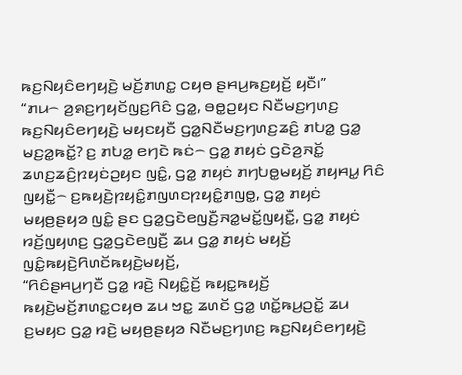ꤒꤢ꤬ꤡꤟꤢꤨꤕꤚꤟꤢꤧ꤬ ꤗꤢꤩ꤬ꤊꤛꤢ꤭ ꤍꤟꤥ ꤔꤌꤣ꤬ꤒꤢ꤬ꤟꤢꤩ꤬ ꤟꤢꤪ꤯”
“ꤊꤣ꤮ ꤤ꤬ꤎꤢ꤬ꤚꤟꤢꤩꤜꤢ꤬ꤖꤢꤨ ꤞꤤ꤭, ꤋꤥ꤭ꤑꤟꤢ ꤡꤢꤪꤗꤢ꤬ꤚꤛꤢ꤬ ꤒꤢ꤬ꤡꤟꤢꤨꤕꤚꤟꤢꤧ꤬ ꤗꤟꤢꤟꤢꤪ ꤞꤤ꤭ꤡꤢꤪꤗꤢ꤬ꤚꤛꤢ꤬ꤘꤢꤨ꤬ ꤊꤝꤤ꤭ ꤞꤤ꤭ ꤗꤢ꤬ꤤ꤭ꤒꤢꤩ꤭? ꤢ꤬ ꤊꤝꤤ꤭ ꤕꤚꤢꤧ ꤒꤢꤦ꤮ ꤞꤤ꤭ ꤊꤟꤢꤦ ꤞꤢꤧꤤ꤬ꤏꤢꤩ꤭ ꤘꤛꤢ꤬ꤘꤢꤨ꤬ꤐꤟꤢꤦꤑꤟꤢ ꤜꤢꤨ꤭, ꤞꤤ꤭ ꤊꤟꤢꤦ ꤊꤚꤝꤥ꤭ꤗꤟꤢꤩ꤬ ꤊꤟꤌꤣ꤭ ꤖꤢꤨ ꤜꤟꤢꤪ꤭꤮ ꤢ꤬ꤒꤟꤢꤧ꤬ꤐꤟꤢꤨ꤭ꤊꤜꤛꤢꤐꤟꤢꤨ꤭ꤊꤜꤥ꤭, ꤞꤤ꤭ ꤊꤟꤢꤦ ꤗꤟꤥ꤬ꤔꤟꤤ ꤜꤢꤨ꤭ ꤔꤢ ꤞꤤ꤭ꤞꤢꤧꤕꤜꤢꤪ꤬ꤏꤤ꤭ꤗꤢꤩ꤭ꤜꤟꤢꤪ꤭, ꤞꤤ꤭ ꤊꤟꤢꤦ ꤙꤢꤩ꤬ꤜꤟꤛꤢ꤬ ꤞꤤ꤭ꤞꤢꤧꤕꤜꤢꤪ꤬ ꤘꤣ ꤞꤤ꤭ ꤊꤟꤢꤦ ꤗꤟꤢꤩ꤬ ꤜꤢꤨ꤭ꤒꤟꤢꤧ꤬ꤖꤛꤢꤩꤒꤟꤢꤧ꤬ꤗꤟꤢꤩ꤬,
“ꤖꤢꤨꤔꤌꤣ꤬ꤚꤢꤪ ꤞꤤ꤭ ꤙꤢꤧ꤬ ꤡꤟꤢꤨ꤭ꤢꤩ꤬ ꤒꤟꤢ꤭ꤒꤟꤢꤩ꤬ ꤒꤟꤢꤧ꤬ꤗꤢꤩ꤬ꤊꤛꤢ꤭ꤍꤟꤥ ꤘꤣ ꤠꤢ꤭ ꤘꤛꤢꤩ ꤞꤤ꤭ ꤛꤢꤩ꤭ꤒꤣ꤬ꤑꤢꤩ꤭ ꤘꤣ ꤢ꤬ꤗꤟꤢ ꤞꤤ꤭ ꤙꤢꤧ꤬ ꤗꤟꤥ꤬ꤔꤟꤤ ꤡꤢꤪꤗꤢ꤬ꤚꤛꤢ꤬ ꤒꤢ꤬ꤡꤟꤢꤨꤕꤚꤟꤢꤧ꤬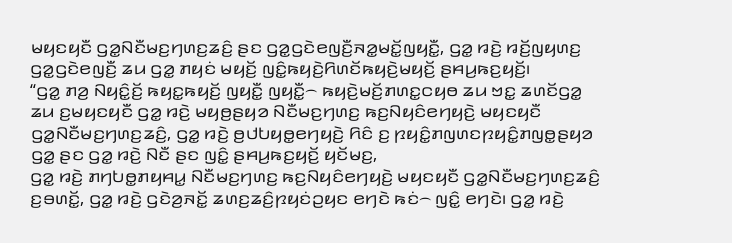ꤗꤟꤢꤟꤢꤪ ꤞꤤ꤭ꤡꤢꤪꤗꤢ꤬ꤚꤛꤢ꤬ꤘꤢꤨ꤬ ꤔꤢ ꤞꤤ꤭ꤞꤢꤧꤕꤜꤢꤪ꤬ꤏꤤ꤭ꤗꤢꤩ꤭ꤜꤟꤢꤪ꤭, ꤞꤤ꤭ ꤙꤢꤧ꤬ ꤙꤢꤩ꤬ꤜꤟꤛꤢ꤬ ꤞꤤ꤭ꤞꤢꤧꤕꤜꤢꤪ꤬ ꤘꤣ ꤞꤤ꤭ ꤊꤟꤢꤦ ꤗꤟꤢꤩ꤬ ꤜꤢꤨ꤭ꤒꤟꤢꤧ꤬ꤖꤛꤢꤩꤒꤟꤢꤧ꤬ꤗꤟꤢꤩ꤬ ꤔꤌꤣ꤬ꤒꤢ꤬ꤟꤢꤩ꤬꤯
“ꤞꤤ꤭ ꤊꤤ꤬ ꤡꤟꤢꤨ꤭ꤢꤩ꤬ ꤒꤟꤢ꤭ꤒꤟꤢꤩ꤬ ꤜꤟꤢꤪ꤭ ꤜꤟꤢꤪ꤭꤮ ꤒꤟꤢꤧ꤬ꤗꤢꤩ꤬ꤊꤛꤢ꤭ꤍꤟꤥ ꤘꤣ ꤠꤢ꤭ ꤘꤛꤢꤩꤞꤤ꤭ ꤘꤣ ꤢ꤬ꤗꤟꤢꤟꤢꤪ ꤞꤤ꤭ ꤙꤢꤧ꤬ ꤗꤟꤥ꤬ꤔꤟꤤ ꤡꤢꤪꤗꤢ꤬ꤚꤛꤢ꤬ ꤒꤢ꤬ꤡꤟꤢꤨꤕꤚꤟꤢꤧ꤬ ꤗꤟꤢꤟꤢꤪ ꤞꤤ꤭ꤡꤢꤪꤗꤢ꤬ꤚꤛꤢ꤬ꤘꤢꤨ꤬, ꤞꤤ꤭ ꤙꤢꤧ꤬ ꤥ꤬ꤓꤝꤟꤥ꤭ꤕꤚꤟꤢꤧ꤬ ꤖꤢꤨ ꤢ꤬ ꤐꤟꤢꤨ꤭ꤊꤜꤛꤢꤐꤟꤢꤨ꤭ꤊꤜꤥ꤭ꤔꤟꤤ ꤞꤤ꤭ ꤔꤢ ꤞꤤ꤭ ꤙꤢꤧ꤬ ꤡꤢꤪ ꤔꤢ ꤜꤢꤨ꤭ ꤔꤌꤣ꤬ꤒꤢ꤬ꤟꤢꤩ꤬ ꤟꤢꤩꤗꤢ꤬,
ꤞꤤ꤭ ꤙꤢꤧ꤬ ꤊꤚꤝꤥ꤭ꤊꤟꤌꤣ꤭ ꤡꤢꤪꤗꤢ꤬ꤚꤛꤢ꤬ ꤒꤢ꤬ꤡꤟꤢꤨꤕꤚꤟꤢꤧ꤬ ꤗꤟꤢꤟꤢꤪ ꤞꤤ꤭ꤡꤢꤪꤗꤢ꤬ꤚꤛꤢ꤬ꤘꤢꤨ꤬ ꤢ꤬ꤋꤛꤢꤩ꤭, ꤞꤤ꤭ ꤙꤢꤧ꤬ ꤞꤢꤧꤤ꤬ꤏꤢꤩ꤭ ꤘꤛꤢ꤬ꤘꤢꤨ꤬ꤐꤟꤢꤦꤑꤟꤢ ꤕꤚꤢꤧ ꤒꤢꤦ꤮ ꤜꤢꤨ꤭ ꤕꤚꤢꤧ꤯ ꤞꤤ꤭ ꤙꤢꤧ꤬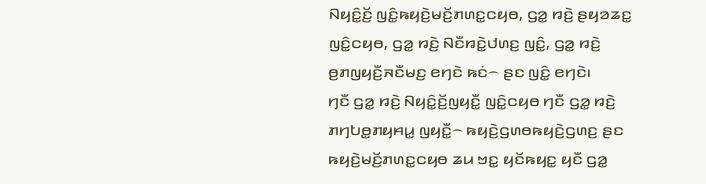ꤡꤟꤢꤨ꤭ꤢꤩ꤬ ꤜꤢꤨ꤭ꤒꤟꤢꤧ꤬ꤗꤢꤩ꤬ꤊꤛꤢ꤭ꤍꤟꤥ, ꤞꤤ꤭ ꤙꤢꤧ꤬ ꤔꤟꤤꤘꤢ꤭ ꤜꤢꤨ꤭ꤍꤟꤥ, ꤞꤤ꤭ ꤙꤢꤧ꤬ ꤡꤢꤪꤙꤢꤧ꤭ꤓꤛꤢ꤬ ꤜꤢꤨ꤭, ꤞꤤ꤭ ꤙꤢꤧ꤬ ꤥ꤬ꤊꤜꤟꤢꤪ꤬ꤏꤢꤪꤗꤢ꤬ ꤕꤚꤢꤧ ꤒꤢꤦ꤮ ꤔꤢ ꤜꤢꤨ꤭ ꤕꤚꤢꤧ꤯
ꤚꤢꤪ ꤞꤤ꤭ ꤙꤢꤧ꤬ ꤡꤟꤢꤨ꤭ꤢꤩ꤬ꤜꤟꤢꤪ꤭ ꤜꤢꤨ꤭ꤍꤟꤥ ꤚꤢꤪ ꤞꤤ꤭ ꤙꤢꤧ꤬ ꤊꤚꤝꤥ꤭ꤊꤟꤌꤣ꤭ ꤜꤟꤢꤪ꤭꤮ ꤒꤟꤢꤧ꤬ꤞꤛꤥꤒꤟꤢꤧ꤬ꤞꤛꤢ꤬ ꤔꤢ ꤒꤟꤢꤧ꤬ꤗꤢꤩ꤬ꤊꤛꤢ꤭ꤍꤟꤥ ꤘꤣ ꤠꤢ꤭ ꤟꤢꤩꤒꤟꤢ꤭ ꤟꤢꤪ ꤞꤤ꤭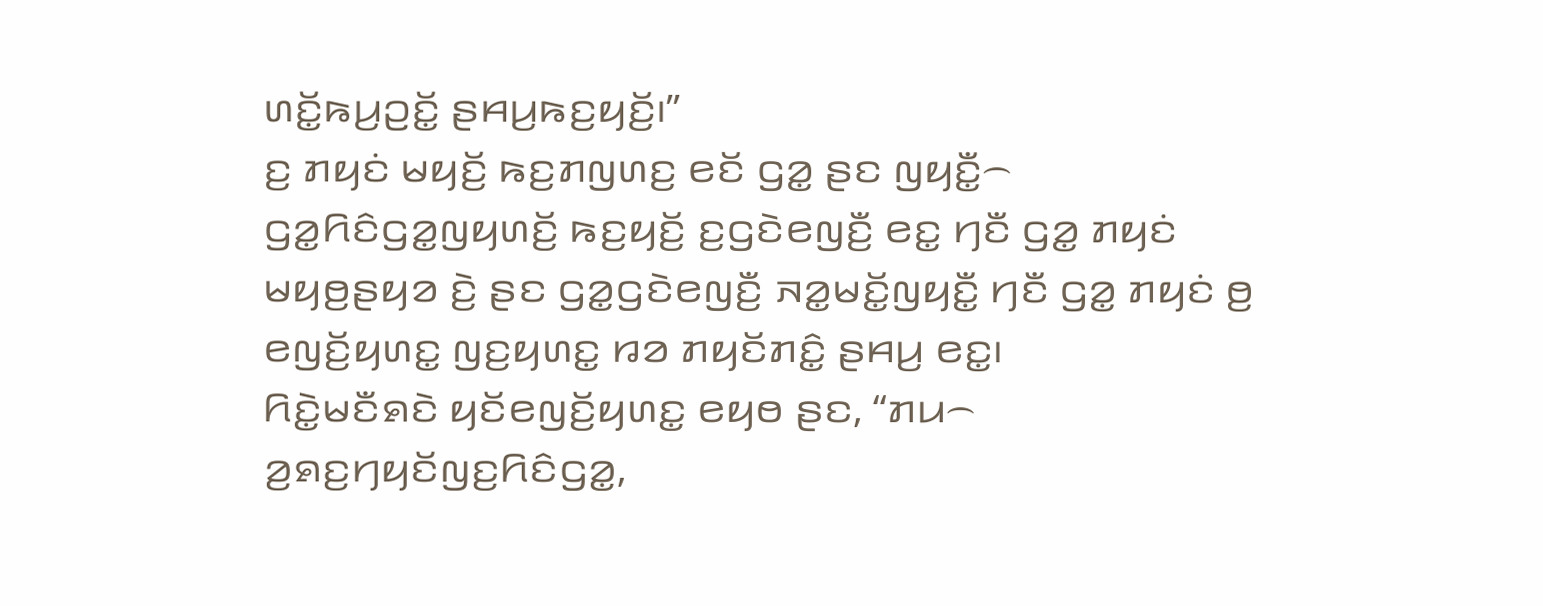ꤛꤢꤩ꤭ꤒꤣ꤬ꤑꤢꤩ꤭ ꤔꤌꤣ꤬ꤒꤢ꤬ꤟꤢꤩ꤬꤯”
ꤢ꤬ ꤊꤟꤢꤦ ꤗꤟꤢꤩ꤬ ꤒꤢ꤬ꤊꤜꤛꤢ꤬ ꤕꤢꤩ ꤞꤤ꤭ ꤔꤢ ꤜꤟꤢꤪ꤭꤮ ꤞꤤ꤭ꤖꤢꤨꤞꤤ꤭ꤜꤟꤛꤢꤩ꤬ ꤒꤢ꤬ꤟꤢꤩ꤬ ꤢ꤬ꤞꤢꤧꤕꤜꤢꤪ꤬ ꤕꤢ꤭ ꤚꤢꤪ ꤞꤤ꤭ ꤊꤟꤢꤦ ꤗꤟꤥ꤬ꤔꤟꤤ ꤢꤧ꤬ ꤔꤢ ꤞꤤ꤭ꤞꤢꤧꤕꤜꤢꤪ꤬ ꤏꤤ꤭ꤗꤢꤩ꤭ꤜꤟꤢꤪ꤭ ꤚꤢꤪ ꤞꤤ꤭ ꤊꤟꤢꤦ ꤥ꤬ ꤕꤜꤢꤩ꤬ꤟꤛꤢ꤭ ꤜꤢ꤬ꤟꤛꤢ꤭ ꤙꤤ ꤊꤟꤢꤩꤊꤢꤨ꤭ ꤔꤌꤣ꤬ ꤕꤢ꤭꤯
ꤖꤢꤧ꤭ꤗꤢꤪꤎꤢꤧ ꤟꤢꤩꤕꤜꤢꤩ꤬ꤟꤛꤢ꤭ ꤕꤟꤥ ꤔꤢ, “ꤊꤣ꤮ ꤤ꤬ꤎꤢ꤬ꤚꤟꤢꤩꤜꤢ꤬ꤖꤢꤨꤞꤤ꤭,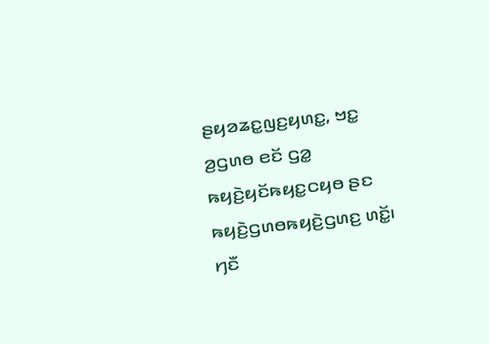ꤔꤟꤤꤘꤢ꤭ꤜꤢ꤬ꤟꤛꤢ꤭, ꤠꤢ꤭ ꤤ꤬ꤞꤛꤥ ꤕꤢꤩ ꤞꤤ꤭ ꤒꤟꤢꤧ꤬ꤟꤢꤩꤒꤟꤢ꤭ꤍꤟꤥ ꤔꤢ ꤒꤟꤢꤧ꤬ꤞꤛꤥꤒꤟꤢꤧ꤬ꤞꤛꤢ꤬ ꤛꤢꤩ꤭꤯ ꤚꤢꤪ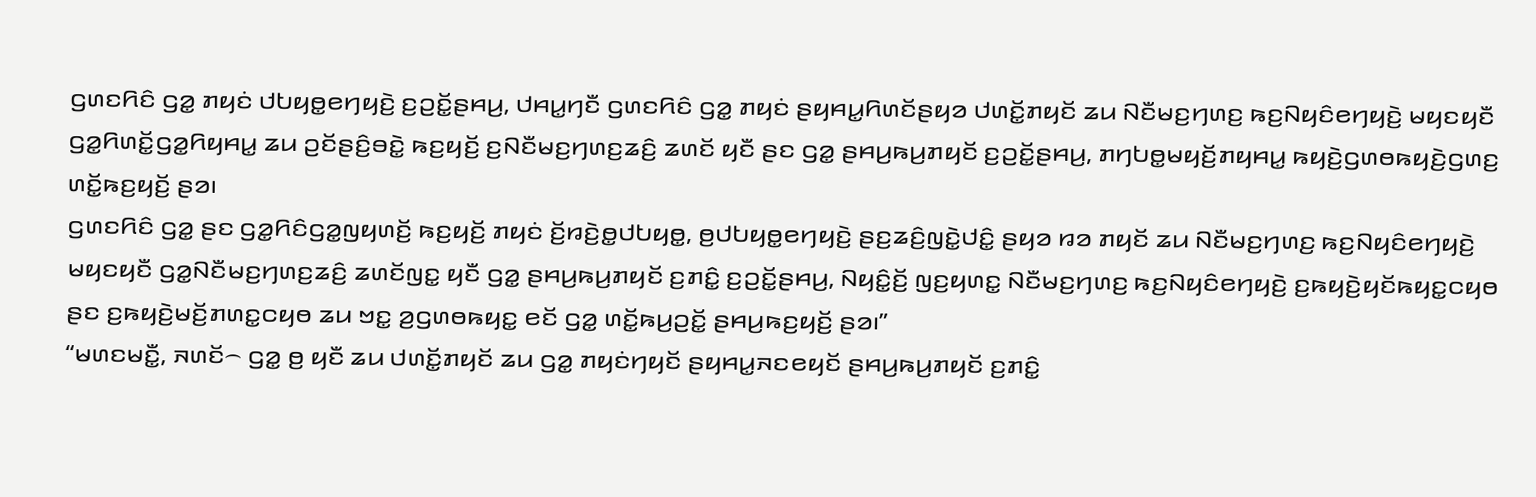ꤞꤛꤢꤖꤢꤨ ꤞꤤ꤭ ꤊꤟꤢꤦ ꤓꤝꤟꤥ꤭ꤕꤚꤟꤢꤧ꤬ ꤢ꤬ꤑꤢꤩ꤭ꤔꤌꤣ꤬, ꤓꤌꤣ꤭ꤚꤢꤪ ꤞꤛꤢꤖꤢꤨ ꤞꤤ꤭ ꤊꤟꤢꤦ ꤔꤟꤌꤣ꤭ꤖꤛꤢꤩꤔꤟꤤ ꤓꤛꤢꤩ꤭ꤊꤟꤢꤩ ꤘꤣ ꤡꤢꤪꤗꤢ꤬ꤚꤛꤢ꤬ ꤒꤢ꤬ꤡꤟꤢꤨꤕꤚꤟꤢꤧ꤬ ꤗꤟꤢꤟꤢꤪ ꤞꤤ꤭ꤖꤛꤢꤩ꤭ꤞꤤ꤭ꤖꤟꤌꤣ꤭ ꤘꤣ ꤑꤢꤩꤔꤢꤨ꤬ꤋꤢꤧ꤭ ꤒꤢ꤬ꤟꤢꤩ꤬ ꤢ꤬ꤡꤢꤪꤗꤢ꤬ꤚꤛꤢ꤬ꤘꤢꤨ꤬ ꤘꤛꤢꤩ ꤟꤢꤪ ꤔꤢ ꤞꤤ꤭ ꤔꤌꤣ꤬ꤒꤣ꤬ꤊꤟꤢꤩ ꤢ꤬ꤑꤢꤩ꤭ꤔꤌꤣ꤬, ꤊꤚꤝꤥ꤭ꤗꤟꤢꤩ꤬ꤊꤟꤌꤣ꤭ ꤒꤟꤢꤧ꤬ꤞꤛꤥꤒꤟꤢꤧ꤬ꤞꤛꤢ꤬ ꤛꤢꤩ꤭ꤒꤢ꤬ꤟꤢꤩ꤬ ꤔꤤ꤯
ꤞꤛꤢꤖꤢꤨ ꤞꤤ꤭ ꤔꤢ ꤞꤤ꤭ꤖꤢꤨꤞꤤ꤭ꤜꤟꤛꤢꤩ꤬ ꤒꤢ꤬ꤟꤢꤩ꤬ ꤊꤟꤢꤦ ꤢꤩ꤬ꤙꤢꤧ꤬ꤥ꤭ꤓꤝꤟꤥ꤭, ꤥ꤬ꤓꤝꤟꤥ꤭ꤕꤚꤟꤢꤧ꤬ ꤔꤢ꤬ꤘꤢꤨ꤬ꤜꤢꤧ꤭ꤓꤢꤨ꤭ ꤔꤟꤤ ꤙꤤ ꤊꤟꤢꤩ ꤘꤣ ꤡꤢꤪꤗꤢ꤬ꤚꤛꤢ꤬ ꤒꤢ꤬ꤡꤟꤢꤨꤕꤚꤟꤢꤧ꤬ ꤗꤟꤢꤟꤢꤪ ꤞꤤ꤭ꤡꤢꤪꤗꤢ꤬ꤚꤛꤢ꤬ꤘꤢꤨ꤬ ꤘꤛꤢꤩꤜꤢ꤭ ꤟꤢꤪ ꤞꤤ꤭ ꤔꤌꤣ꤬ꤒꤣ꤬ꤊꤟꤢꤩ ꤢ꤬ꤊꤢꤨ꤭ ꤢ꤬ꤑꤢꤩ꤭ꤔꤌꤣ꤬, ꤡꤟꤢꤨ꤭ꤢꤩ꤬ ꤜꤢ꤬ꤟꤛꤢ꤭ ꤡꤢꤪꤗꤢ꤬ꤚꤛꤢ꤬ ꤒꤢ꤬ꤡꤟꤢꤨꤕꤚꤟꤢꤧ꤬ ꤢ꤬ꤒꤟꤢꤧ꤬ꤟꤢꤩꤒꤟꤢ꤭ꤍꤟꤥ ꤔꤢ ꤢ꤬ꤒꤟꤢꤧ꤬ꤗꤢꤩ꤬ꤊꤛꤢ꤭ꤍꤟꤥ ꤘꤣ ꤠꤢ꤭ ꤤ꤬ꤞꤛꤥꤒꤟꤢ꤭ ꤕꤢꤩ ꤞꤤ꤭ ꤛꤢꤩ꤭ꤒꤣ꤬ꤑꤢꤩ꤭ ꤔꤌꤣ꤬ꤒꤢ꤬ꤟꤢꤩ꤬ ꤔꤤ꤯”
“ꤗꤛꤢꤗꤢꤪ꤭, ꤏꤛꤢꤩ꤮ ꤞꤤ꤭ ꤥ꤬ ꤟꤢꤪ ꤘꤣ ꤓꤛꤢꤩ꤭ꤊꤟꤢꤩ ꤘꤣ ꤞꤤ꤭ ꤊꤟꤢꤦꤚꤟꤢꤩ ꤔꤟꤌꤣ꤭ꤏꤢꤕꤟꤢꤩ ꤔꤌꤣ꤬ꤒꤣ꤬ꤊꤟꤢꤩ ꤢ꤬ꤊꤢꤨ꤭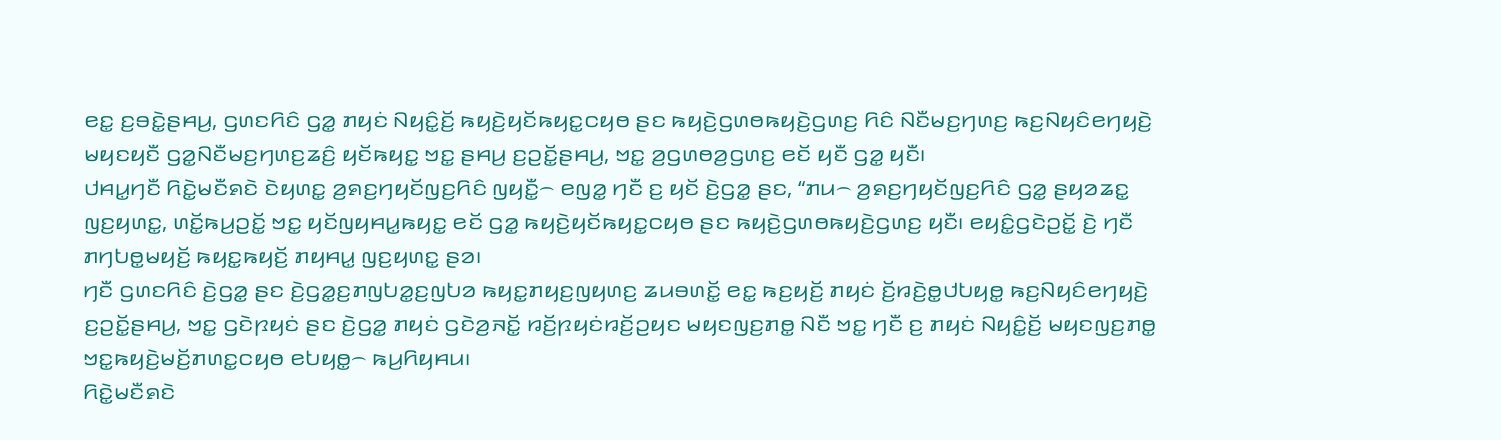ꤕꤢ꤭ ꤢ꤬ꤋꤢꤧ꤭ꤔꤌꤣ꤬, ꤞꤛꤢꤖꤢꤨ ꤞꤤ꤭ ꤊꤟꤢꤦ ꤡꤟꤢꤨ꤭ꤢꤩ꤬ ꤒꤟꤢꤧ꤬ꤟꤢꤩꤒꤟꤢ꤭ꤍꤟꤥ ꤔꤢ ꤒꤟꤢꤧ꤬ꤞꤛꤥꤒꤟꤢꤧ꤬ꤞꤛꤢ꤬ ꤖꤢꤨ ꤡꤢꤪꤗꤢ꤬ꤚꤛꤢ꤬ ꤒꤢ꤬ꤡꤟꤢꤨꤕꤚꤟꤢꤧ꤬ ꤗꤟꤢꤟꤢꤪ ꤞꤤ꤭ꤡꤢꤪꤗꤢ꤬ꤚꤛꤢ꤬ꤘꤢꤨ꤬ ꤟꤢꤩꤒꤟꤢ꤭ ꤠꤢ꤭ ꤔꤌꤣ꤬ ꤢ꤬ꤑꤢꤩ꤭ꤔꤌꤣ꤬, ꤠꤢ꤭ ꤤ꤬ꤞꤛꤥꤤ꤬ꤞꤛꤢ꤬ ꤕꤢꤩ ꤟꤢꤪ ꤞꤤ꤭ ꤟꤢꤪ꤯
ꤓꤌꤣ꤭ꤚꤢꤪ ꤖꤢꤧ꤭ꤗꤢꤪꤎꤢꤧ ꤢꤧꤟꤛꤢ꤭ ꤤ꤬ꤎꤢ꤬ꤚꤟꤢꤩꤜꤢ꤬ꤖꤢꤨ ꤜꤟꤢꤪ꤭꤮ ꤕꤜꤤ꤭ ꤚꤢꤪ ꤢ꤬ ꤟꤢꤩ ꤢꤧ꤬ꤞꤤ꤭ ꤔꤢ, “ꤊꤣ꤮ ꤤ꤬ꤎꤢ꤬ꤚꤟꤢꤩꤜꤢ꤬ꤖꤢꤨ ꤞꤤ꤭ ꤔꤟꤤꤘꤢ꤭ ꤜꤢ꤬ꤟꤛꤢ꤭, ꤛꤢꤩ꤭ꤒꤣ꤬ꤑꤢꤩ꤭ ꤠꤢ꤭ ꤟꤢꤩꤜꤟꤌꤣ꤭ꤒꤟꤢ꤭ ꤕꤢꤩ ꤞꤤ꤭ ꤒꤟꤢꤧ꤬ꤟꤢꤩꤒꤟꤢ꤭ꤍꤟꤥ ꤔꤢ ꤒꤟꤢꤧ꤬ꤞꤛꤥꤒꤟꤢꤧ꤬ꤞꤛꤢ꤬ ꤟꤢꤪ꤯ ꤕꤟꤢꤨ꤭ꤞꤢꤧꤑꤢꤩ꤭ ꤢꤧ꤬ ꤚꤢꤪ ꤊꤚꤝꤥ꤭ꤗꤟꤢꤩ꤬ ꤒꤟꤢ꤭ꤒꤟꤢꤩ꤬ ꤊꤟꤌꤣ꤭ ꤜꤢ꤬ꤟꤛꤢ꤭ ꤔꤤ꤯
ꤚꤢꤪ ꤞꤛꤢꤖꤢꤨ ꤢꤧ꤬ꤞꤤ꤭ ꤔꤢ ꤢꤧ꤬ꤞꤤ꤭ꤢ꤬ꤊꤜꤝꤤ꤭ꤢ꤬ꤜꤝꤤ ꤒꤟꤢ꤭ꤊꤟꤢ꤬ꤜꤟꤛꤢ꤬ ꤘꤣꤋꤛꤢꤩ꤭ ꤕꤢ꤭ ꤒꤢ꤬ꤟꤢꤩ꤬ ꤊꤟꤢꤦ ꤢꤩ꤬ꤙꤢꤧ꤬ꤥ꤭ꤓꤝꤟꤥ꤭ ꤒꤢ꤬ꤡꤟꤢꤨꤕꤚꤟꤢꤧ꤬ ꤢ꤬ꤑꤢꤩ꤭ꤔꤌꤣ꤬, ꤠꤢ꤭ ꤞꤢꤧꤐꤟꤢꤦ ꤔꤢ ꤢꤧ꤬ꤞꤤ꤭ ꤊꤟꤢꤦ ꤞꤢꤧꤤ꤬ꤏꤢꤩ꤭ ꤙꤢꤩ꤬ꤐꤟꤢꤦꤙꤢꤩ꤬ꤑꤟꤢ ꤗꤟꤢꤜꤢ꤬ꤊꤥ꤭ ꤡꤢꤪ ꤠꤢ꤭ ꤚꤢꤪ ꤢ꤬ ꤊꤟꤢꤦ ꤡꤟꤢꤨ꤭ꤢꤩ꤬ ꤗꤟꤢꤜꤢ꤬ꤊꤥ꤭ ꤠꤢ꤭ꤒꤟꤢꤧ꤬ꤗꤢꤩ꤬ꤊꤛꤢ꤭ꤍꤟꤥ ꤕꤝꤟꤥ꤭꤮ ꤒꤣ꤬ꤖꤟꤌꤣ꤯
ꤖꤢꤧ꤭ꤗꤢꤪꤎꤢꤧ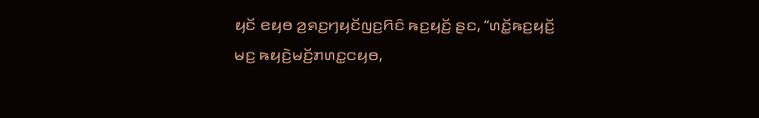ꤟꤢꤩ ꤕꤟꤥ ꤤ꤬ꤎꤢ꤬ꤚꤟꤢꤩꤜꤢ꤬ꤖꤢꤨ ꤒꤢ꤬ꤟꤢꤩ꤬ ꤔꤢ, “ꤛꤢꤩ꤭ꤒꤢ꤬ꤟꤢꤩ꤬ ꤗꤢ꤬ ꤒꤟꤢꤧ꤬ꤗꤢꤩ꤬ꤊꤛꤢ꤭ꤍꤟꤥ,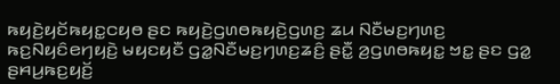ꤒꤟꤢꤧ꤬ꤟꤢꤩꤒꤟꤢ꤭ꤍꤟꤥ ꤔꤢ ꤒꤟꤢꤧ꤬ꤞꤛꤥꤒꤟꤢꤧ꤬ꤞꤛꤢ꤬ ꤘꤣ ꤡꤢꤪꤗꤢ꤬ꤚꤛꤢ꤬ ꤒꤢ꤬ꤡꤟꤢꤨꤕꤚꤟꤢꤧ꤬ ꤗꤟꤢꤟꤢꤪ ꤞꤤ꤭ꤡꤢꤪꤗꤢ꤬ꤚꤛꤢ꤬ꤘꤢꤨ꤬ ꤔꤢꤪ꤭ ꤤ꤬ꤞꤛꤥꤒꤟꤢ꤭ ꤠꤢ꤭ ꤔꤢ ꤞꤤ꤭ ꤔꤌꤣ꤬ꤒꤢ꤬ꤟꤢꤩ꤬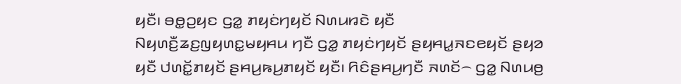ꤟꤢꤪ꤯ ꤋꤥ꤭ꤑꤟꤢ ꤞꤤ꤭ ꤊꤟꤢꤦꤚꤟꤢꤩ ꤡꤛꤣꤙꤢꤧ ꤟꤢꤪ ꤡꤟꤛꤢꤪ꤬ꤘꤢ꤬ꤜꤟꤛꤢ꤭ꤗꤟꤌꤣ ꤚꤢꤪ ꤞꤤ꤭ ꤊꤟꤢꤦꤚꤟꤢꤩ ꤔꤟꤌꤣ꤭ꤏꤢꤕꤟꤢꤩ ꤔꤟꤤ ꤟꤢꤪ ꤓꤛꤢꤩ꤭ꤊꤟꤢꤩ ꤔꤌꤣ꤬ꤒꤣ꤬ꤊꤟꤢꤩ ꤟꤢꤪ꤯ ꤖꤢꤨꤔꤌꤣ꤬ꤚꤢꤪ ꤏꤛꤢꤩ꤮ ꤞꤤ꤭ ꤡꤛꤣꤥ꤬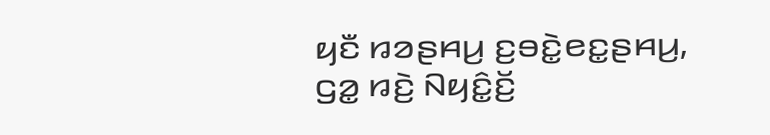ꤟꤢꤪ ꤙꤤꤔꤌꤣ꤬ ꤢ꤬ꤋꤢꤧ꤭ꤕꤢ꤭ꤔꤌꤣ꤬, ꤞꤤ꤭ ꤙꤢꤧ꤬ ꤡꤟꤢꤨ꤭ꤢꤩ꤬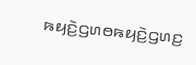ꤒꤟꤢꤧ꤬ꤞꤛꤥꤒꤟꤢꤧ꤬ꤞꤛꤢ꤬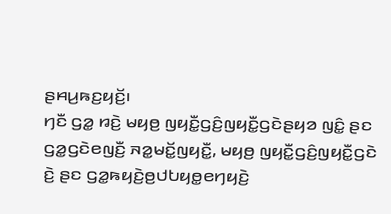ꤔꤌꤣ꤬ꤒꤢ꤬ꤟꤢꤩ꤬꤯
ꤚꤢꤪ ꤞꤤ꤭ ꤙꤢꤧ꤬ ꤗꤟꤥ꤬ ꤜꤟꤢꤪ꤭ꤞꤢꤨ꤬ꤜꤟꤢꤪ꤭ꤞꤢꤧꤔꤟꤤ ꤜꤢꤨ꤭ ꤔꤢ ꤞꤤ꤭ꤞꤢꤧꤕꤜꤢꤪ꤬ ꤏꤤ꤭ꤗꤢꤩ꤭ꤜꤟꤢꤪ꤭, ꤗꤟꤥ꤬ ꤜꤟꤢꤪ꤭ꤞꤢꤨ꤬ꤜꤟꤢꤪ꤭ꤞꤢꤧ ꤢꤧ꤬ ꤔꤢ ꤞꤤ꤭ꤒꤟꤢꤧ꤬ꤥ꤬ꤓꤝꤟꤥ꤭ꤕꤚꤟꤢꤧ꤬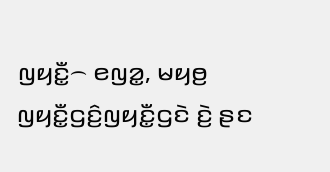ꤜꤟꤢꤪ꤭꤮ ꤕꤜꤤ꤭, ꤗꤟꤥ꤬ ꤜꤟꤢꤪ꤭ꤞꤢꤨ꤬ꤜꤟꤢꤪ꤭ꤞꤢꤧ ꤢꤧ꤬ ꤔꤢ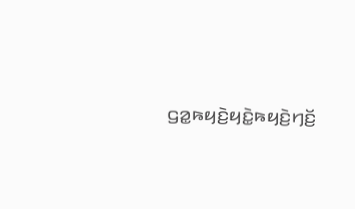ꤞꤤ꤭ꤒꤟꤢꤧ꤬ꤟꤢꤧ꤭ꤒꤟꤢꤧ꤬ꤚꤢꤩ꤬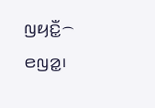ꤜꤟꤢꤪ꤭꤮ ꤕꤜꤤ꤭꤯